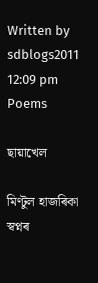Written by sdblogs2011 12:09 pm Poems

ছায়াখেল

মিণ্টুল হাজৰিকা
স্বপ্নৰ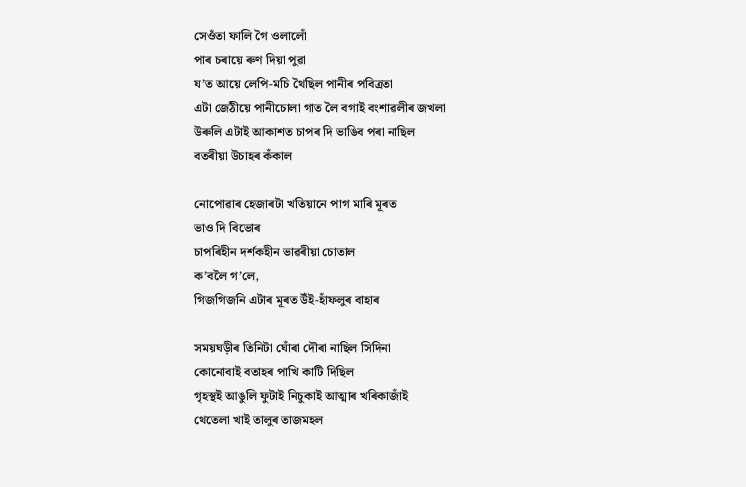সেওঁতা ফালি গৈ ওলালোঁ
পাৰ চৰায়ে ৰুণ দিয়া পুৱা
য’ত আয়ে লেপি-মচি থৈছিল পানীৰ পবিত্ৰতা
এটা জেঠীয়ে পানীচোলা গাত লৈ বগাই বংশাৱলীৰ জখলা
উৰুলি এটাই আকাশত চাপৰ দি ভাঙিব পৰা নাছিল
বতৰীয়া উচাহৰ কঁকাল

নোপোৱাৰ হেজাৰটা খতিয়ানে পাগ মাৰি মূৰত
ভাও দি বিভোৰ
চাপৰিহীন দৰ্শকহীন ভাৱৰীয়া চোতাল
ক’বলৈ গ’লে,
গিজগিজনি এটাৰ মূৰত উঁই-হাঁফলুৰ বাহাৰ

সময়ঘড়ীৰ তিনিটা ঘোঁৰা দৌৰা নাছিল সিদিনা
কোনোবাই বতাহৰ পাখি কাটি দিছিল
গৃহস্থই আঙুলি ফুটাই নিচুকাই আত্মাৰ খৰিকাজাঁই
থেতেলা খাই তালুৰ তাজমহল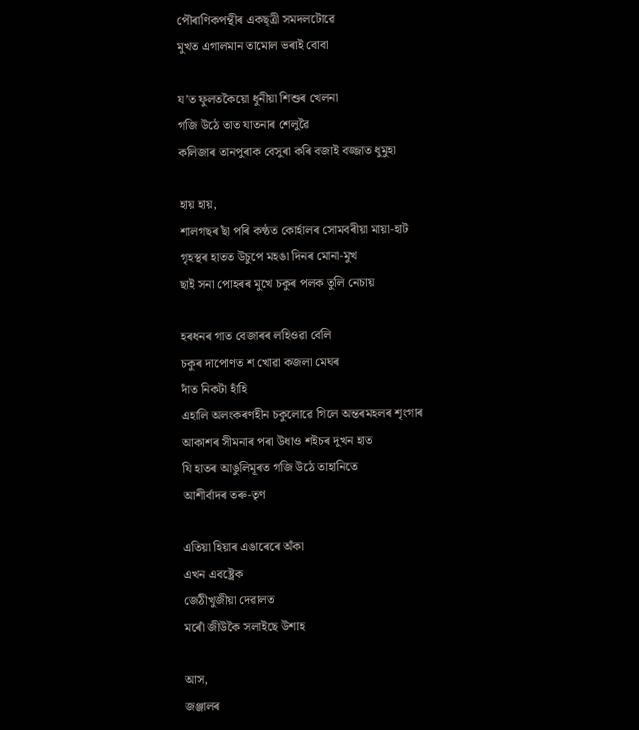পৌৰাণিকপন্থীৰ একছ্ত্ৰী সমদলটোৱে
মুখত এগালমান তামোল ভৰাই বোবা

য’ত ফুলতকৈয়ো ধুনীয়া শিশুৰ খেলনা
গজি উঠে তাত যাতনাৰ শেলুৱৈ
কলিজাৰ তানপুৰাক বেসুৰা কৰি বজাই বজ্জাত ধুমুহা

হায় হায়,
শালগছৰ ছাঁ পৰি কণ্ঠত কোৰ্হালৰ সোমবৰীয়া মায়া-হাট
গৃহস্থৰ হাতত উচুপে মহঙা দিনৰ মোনা-মুখ
ছাই সনা পোহৰৰ মুখে চকুৰ পলক তুলি নেচায়

হৰধনৰ গাত বেজাৰৰ লহিওৱা বেলি
চকুৰ দাপোণত শ খোৱা কজলা মেঘৰ
দাঁত নিকটা হাঁহি
এহালি অলংকৰণহীন চকুলোৱে গিলে অন্তৰমহলৰ শৃংগাৰ
আকাশৰ সীমনাৰ পৰা উধাও শইচৰ দুখন হাত
যি হাতৰ আঙুলিমূৰত গজি উঠে তাহানিতে
আশীৰ্বাদৰ তৰু-তৃণ

এতিয়া হিয়াৰ এঙাৰেৰে অঁকা
এখন এবষ্ট্ৰেক
জেঠীখুজীয়া দেৱালত
মৰোঁ জীউকৈ সলাইছে উশাহ

আস,
জঞ্জালৰ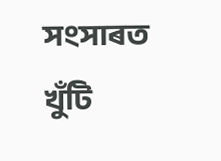সংসাৰত খুঁটি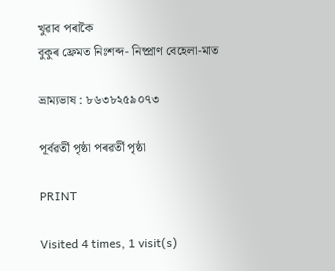খুৱাব পৰাকৈ
বুকুৰ ফ্ৰেমত নিঃশব্দ- নিষ্প্ৰাণ বেহেলা-মাত

ভ্ৰাম্যভাষ : ৮৬৩৮২৫৯০৭৩

পূৰ্বৱৰ্তী পৃষ্ঠা পৰৱৰ্তী পৃষ্ঠা

PRINT

Visited 4 times, 1 visit(s)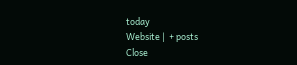today
Website |  + posts
Close